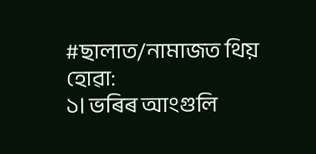#ছালাত/নামাজত থিয় হোৱা:
১। ভৰিৰ আংগুলি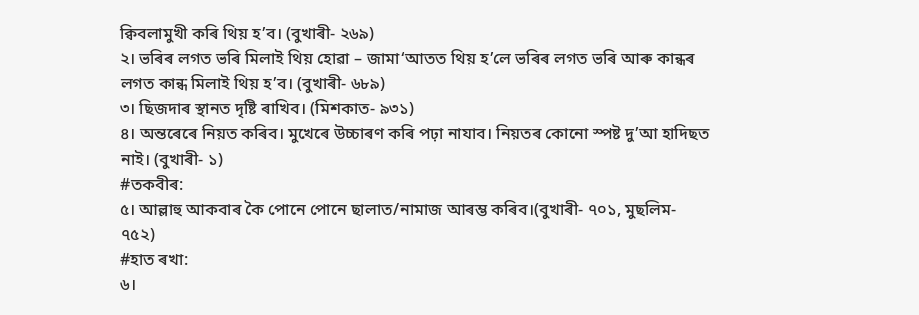ক্বিবলামুখী কৰি থিয় হ’ব। (বুখাৰী- ২৬৯)
২। ভৰিৰ লগত ভৰি মিলাই থিয় হোৱা – জামা‘আতত থিয় হ’লে ভৰিৰ লগত ভৰি আৰু কান্ধৰ লগত কান্ধ মিলাই থিয় হ’ব। (বুখাৰী- ৬৮৯)
৩। ছিজদাৰ স্থানত দৃষ্টি ৰাখিব। (মিশকাত- ৯৩১)
৪। অন্তৰেৰে নিয়ত কৰিব। মুখেৰে উচ্চাৰণ কৰি পঢ়া নাযাব। নিয়তৰ কোনো স্পষ্ট দু’আ হাদিছত নাই। (বুখাৰী- ১)
#তকবীৰ:
৫। আল্লাহু আকবাৰ কৈ পোনে পোনে ছালাত/নামাজ আৰম্ভ কৰিব।(বুখাৰী- ৭০১, মুছলিম- ৭৫২)
#হাত ৰখা:
৬।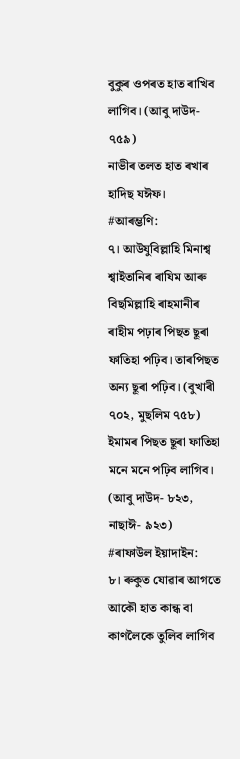বুকুৰ ওপৰত হাত ৰাখিব লাগিব। (আবু দাউদ- ৭৫৯)
নাভীৰ তলত হাত ৰখাৰ হাদিছ যঈফ।
#আৰম্ভণি:
৭। আউযুবিল্লাহি মিনাশ্ব শ্বাইতানিৰ ৰাযিম আৰু বিছমিল্লাহি ৰাহমানীৰ ৰাহীম পঢ়াৰ পিছত ছূৰা ফাতিহা পঢ়িব। তাৰপিছত অন্য ছূৰা পঢ়িব। (বুখাৰী ৭০২, মুছলিম ৭৫৮)
ইমামৰ পিছত ছূৰা ফাতিহা মনে মনে পঢ়িব লাগিব। (আবু দাউদ- ৮২৩, নাছাঈ- ৯২৩)
#ৰাফাউল ইয়াদাইন:
৮। ৰুকুত যোৱাৰ আগতে আকৌ হাত কান্ধ বা কাণলৈকে তুলিব লাগিব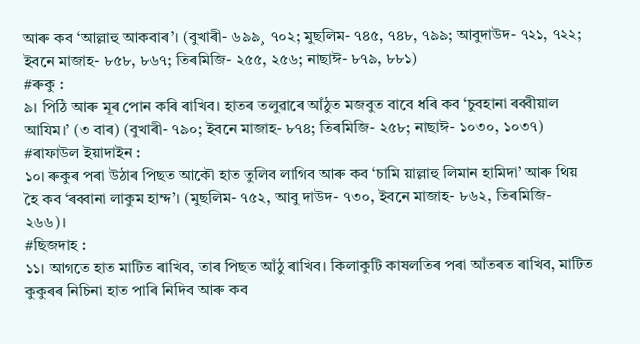আৰু কব ‘আল্লাহু আকবাৰ’। (বুখাৰী- ৬৯৯¸ ৭০২; মুছলিম- ৭৪৫, ৭৪৮, ৭৯৯; আবুদাউদ- ৭২১, ৭২২; ইবনে মাজাহ- ৮৫৮, ৮৬৭; তিৰমিজি- ২৫৫, ২৫৬; নাছাঈ- ৮৭৯, ৮৮১)
#ৰুকু :
৯। পিঠি আৰু মূৰ পোন কৰি ৰাখিব। হাতৰ তলুৱাৰে আঁঠুত মজবুত বাবে ধৰি কব ‘চুবহানা ৰব্বীয়াল আযিম।’ (৩ বাৰ) (বুখাৰী- ৭৯০; ইবনে মাজাহ- ৮৭৪; তিৰমিজি- ২৫৮; নাছাঈ- ১০৩০, ১০৩৭)
#ৰাফাউল ইয়াদাইন :
১০। ৰুকুৰ পৰা উঠাৰ পিছত আকৌ হাত তুলিব লাগিব আৰু কব ‘চামি য়াল্লাহু লিমান হামিদা’ আৰু থিয় হৈ কব ‘ৰব্বানা লাকুম হাম্দ’। (মুছলিম- ৭৫২, আবু দাউদ- ৭৩০, ইবনে মাজাহ- ৮৬২, তিৰমিজি- ২৬৬)।
#ছিজদাহ :
১১। আগতে হাত মাটিত ৰাখিব, তাৰ পিছত আঁঠু ৰাখিব। কিলাকুটি কাষলতিৰ পৰা আঁতৰত ৰাখিব, মাটিত কুকুৰৰ নিচিনা হাত পাৰি নিদিব আৰু কব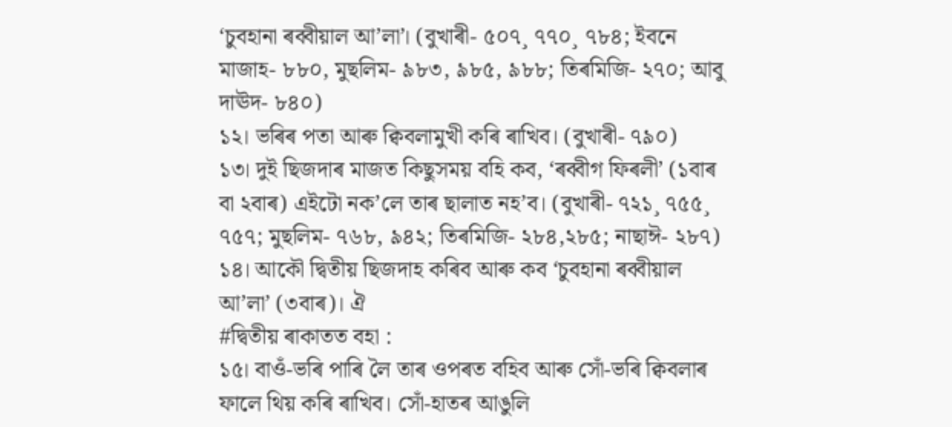‘চুবহানা ৰব্বীয়াল আ’লা’। (বুখাৰী- ৫০৭¸ ৭৭০¸ ৭৮৪; ইবনে মাজাহ- ৮৮০, মুছলিম- ৯৮৩, ৯৮৫, ৯৮৮; তিৰমিজি- ২৭০; আবু দাঊদ- ৮৪০)
১২। ভৰিৰ পতা আৰু ক্বিবলামুখী কৰি ৰাখিব। (বুখাৰী- ৭৯০)
১৩। দুই ছিজদাৰ মাজত কিছুসময় বহি কব, ‘ৰব্বীগ ফিৰলী’ (১বাৰ বা ২বাৰ) এইটো নক’লে তাৰ ছালাত নহ’ব। (বুখাৰী- ৭২১¸ ৭৫৫¸ ৭৫৭; মুছলিম- ৭৬৮, ৯৪২; তিৰমিজি- ২৮৪,২৮৫; নাছাঈ- ২৮৭)
১৪। আকৌ দ্বিতীয় ছিজদাহ কৰিব আৰু কব ‘চুবহানা ৰব্বীয়াল আ’লা’ (৩বাৰ)। ঐ
#দ্বিতীয় ৰাকাতত বহা :
১৫। বাওঁ-ভৰি পাৰি লৈ তাৰ ওপৰত বহিব আৰু সোঁ-ভৰি ক্বিবলাৰ ফালে থিয় কৰি ৰাখিব। সোঁ-হাতৰ আঙুলি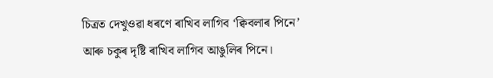চিত্রত দেখুওৱা ধৰণে ৰাখিব লাগিব ‘ক্বিবলাৰ পিনে’ আৰু চকুৰ দৃষ্টি ৰাখিব লাগিব আঙুলিৰ পিনে।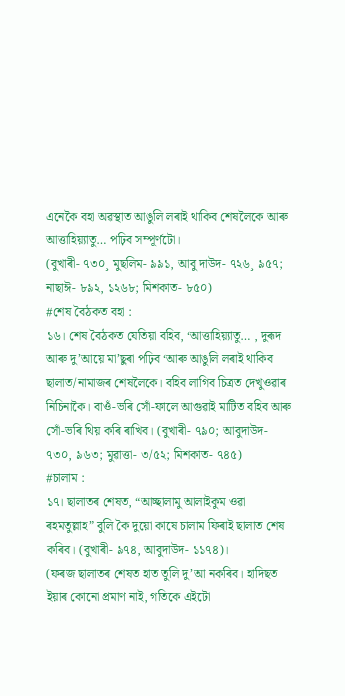এনেকৈ বহা অৱস্থাত আঙুলি লৰাই থাকিব শেষলৈকে আৰু আত্তাহিয়্যাতু… পঢ়িব সম্পূৰ্ণটো।
(বুখাৰী- ৭৩০¸ মুছলিম- ৯৯১, আবু দাউদ- ৭২৬¸ ৯৫৭; নাছাঈ- ৮৯২, ১২৬৮; মিশকাত- ৮৫০)
#শেষ বৈঠকত বহা :
১৬। শেষ বৈঠকত যেতিয়া বহিব, ‘আত্তাহিয়্যাতু… , দুৰূদ আৰু দু’আয়ে মা’ছুৰা পঢ়িব ‘আৰু আঙুলি লৰাই থাকিব ছালাত/নামাজৰ শেষলৈকে। বহিব লাগিব চিত্রত দেখুওৱাৰ নিচিনাকৈ। বাওঁ-ভৰি সোঁ-ফালে আগুৱাই মাটিত বহিব আৰু সোঁ-ভৰি থিয় কৰি ৰাখিব। (বুখাৰী- ৭৯০; আবুদাউদ- ৭৩০, ৯৬৩; মুৱাত্তা- ৩/৫২; মিশকাত- ৭৪৫)
#চালাম :
১৭। ছালাতৰ শেষত, “আচ্ছালামু আলাইকুম ওৱা ৰহমতুল্লাহ” বুলি কৈ দুয়ো কাষে চালাম ফিৰাই ছালাত শেষ কৰিব। (বুখাৰী- ৯৭৪, আবুদাউদ- ১১৭৪)।
(ফৰজ ছালাতৰ শেষত হাত তুলি দু’আ নকৰিব। হাদিছত ইয়াৰ কোনো প্ৰমাণ নাই, গতিকে এইটো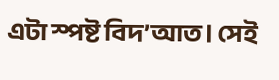এটা স্পষ্ট বিদ’আত। সেই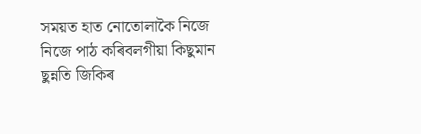সময়ত হাত নোতোলাকৈ নিজে নিজে পাঠ কৰিবলগীয়া কিছুমান ছুন্নতি জিকিৰ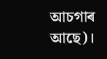আচগাৰ আছে)।